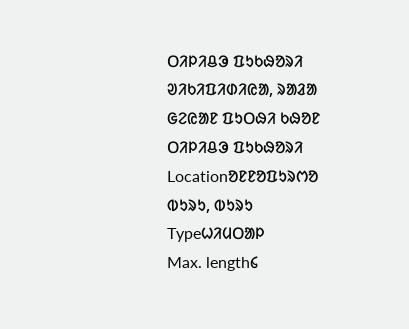ᱛᱤᱞᱤᱪᱳ ᱯᱩᱠᱷᱚᱨᱤ
ᱣᱤᱠᱤᱯᱤᱰᱤᱭᱟ, ᱨᱟᱲᱟ ᱜᱮᱭᱟᱱ ᱯᱩᱛᱷᱤ ᱠᱷᱚᱱ
ᱛᱤᱞᱤᱪᱳ ᱯᱩᱠᱷᱚᱨᱤ
Locationᱚᱱᱱᱚᱯᱩᱨᱬᱚ ᱵᱩᱨᱩ, ᱵᱩᱨᱩ
Typeᱦᱤᱢᱛᱟᱞ
Max. length᱔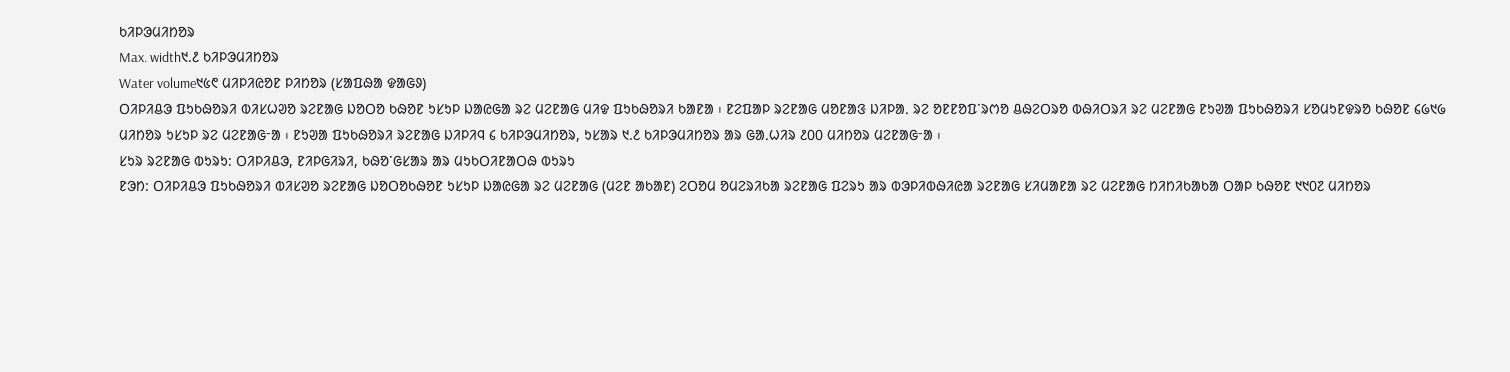ᱠᱤᱞᱳᱢᱤᱴᱚᱨ
Max. width᱑.᱒ ᱠᱤᱞᱳᱢᱤᱴᱚᱨ
Water volume᱑᱕᱖ ᱢᱤᱞᱤᱭᱚᱱ ᱞᱤᱴᱚᱨ (ᱥᱟᱯᱷᱟ ᱫᱟᱜᱽ)
ᱛᱤᱞᱤᱪᱳ ᱯᱩᱠᱷᱚᱨᱤ ᱵᱤᱥᱦᱣᱚ ᱨᱮᱱᱟᱜ ᱡᱚᱛᱚ ᱠᱷᱚᱱ ᱩᱥᱩᱞ ᱡᱟᱭᱜᱟ ᱨᱮ ᱢᱮᱱᱟᱜ ᱢᱤᱫ ᱯᱩᱠᱷᱚᱨᱤ ᱠᱟᱱᱟ ᱾ ᱱᱮᱯᱟᱞ ᱨᱮᱱᱟᱜ ᱢᱚᱱᱟᱝ ᱡᱤᱞᱟᱹ ᱨᱮ ᱚᱱᱱᱚᱯᱸᱨᱬᱚ ᱪᱷᱮᱛᱨᱚ ᱵᱷᱤᱛᱨᱤ ᱨᱮ ᱢᱮᱱᱟᱜ ᱱᱩᱣᱟ ᱯᱩᱠᱷᱚᱨᱤ ᱥᱚᱢᱩᱱᱫᱨᱚ ᱠᱷᱚᱱ ᱔᱙᱑᱙ ᱢᱤᱴᱚᱨ ᱩᱥᱩᱞ ᱨᱮ ᱢᱮᱱᱟᱜᱼᱟ ᱾ ᱱᱩᱣᱟ ᱯᱩᱠᱷᱚᱨᱤ ᱨᱮᱱᱟᱜ ᱡᱤᱞᱤᱧ ᱔ ᱠᱤᱞᱳᱢᱤᱴᱚᱨ, ᱩᱥᱟᱨ ᱑.᱒ ᱠᱤᱞᱳᱢᱤᱴᱚᱨ ᱟᱨ ᱜᱟᱹᱦᱤᱨ ᱒᱐᱐ ᱢᱤᱴᱚᱨ ᱢᱮᱱᱟᱜᱼᱟ ᱾
ᱥᱩᱨ ᱨᱮᱱᱟᱜ ᱵᱩᱨᱩ: ᱛᱤᱞᱤᱪᱳ, ᱱᱤᱞᱜᱤᱨᱤ, ᱠᱷᱚᱸᱜᱥᱟᱨ ᱟᱨ ᱢᱩᱠᱛᱤᱱᱟᱛᱷ ᱵᱩᱨᱩ
ᱱᱳᱴ: ᱛᱤᱞᱤᱪᱳ ᱯᱩᱠᱷᱚᱨᱤ ᱵᱤᱥᱣᱚ ᱨᱮᱱᱟᱜ ᱡᱚᱛᱚᱠᱷᱚᱱ ᱩᱥᱩᱞ ᱡᱟᱭᱜᱟ ᱨᱮ ᱢᱮᱱᱟᱜ (ᱢᱮᱱ ᱟᱠᱟᱱ) ᱮᱛᱚᱢ ᱚᱢᱮᱨᱤᱠᱟ ᱨᱮᱱᱟᱜ ᱯᱮᱨᱩ ᱟᱨ ᱵᱳᱞᱤᱵᱷᱤᱭᱟ ᱨᱮᱱᱟᱜ ᱥᱤᱢᱟᱱᱟ ᱨᱮ ᱢᱮᱱᱟᱜ ᱴᱤᱴᱤᱠᱟᱠᱟ ᱛᱟᱞ ᱠᱷᱚᱱ ᱑᱑᱐᱗ ᱢᱤᱴᱚᱨ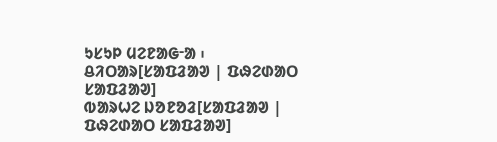ᱩᱥᱩᱞ ᱢᱮᱱᱟᱜᱼᱟ ᱾
ᱪᱤᱛᱟᱨ[ᱥᱟᱯᱲᱟᱣ | ᱯᱷᱮᱰᱟᱛ ᱥᱟᱯᱲᱟᱣ]
ᱵᱟᱨᱦᱮ ᱡᱚᱱᱚᱲ[ᱥᱟᱯᱲᱟᱣ | ᱯᱷᱮᱰᱟᱛ ᱥᱟᱯᱲᱟᱣ]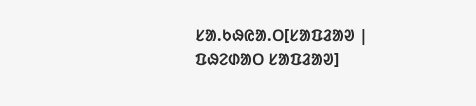ᱥᱟ.ᱠᱷᱭᱟ.ᱛ[ᱥᱟᱯᱲᱟᱣ | ᱯᱷᱮᱰᱟᱛ ᱥᱟᱯᱲᱟᱣ]